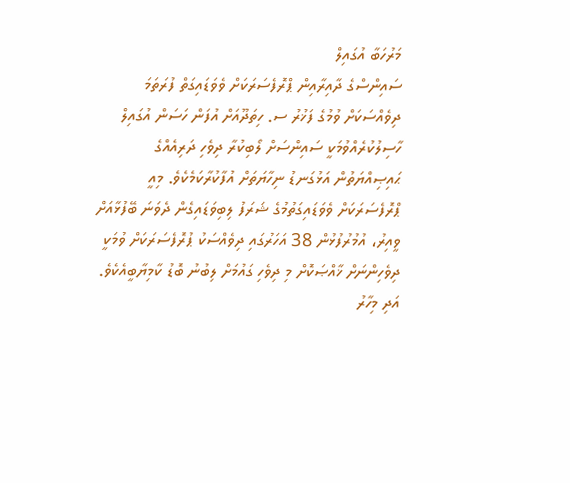މަރުހަބާ އުގައިލް
ސައިންސްގެ ދާއިރާއިން ޕްރޮފެސަރަކަށް ވެވަޑައިގަތް ފުރަތަމަ ދިވެއްސަކަށް ވުމުގެ ފަޚުރު ސ. ހިތަދޫއަށް އުފަން ހަސަން އުގައިލް ހާސިލުކުރެއްވުމަކީ ސައިންސަށް ލޯބިކުރާ ދިވެހި ދަރިއެއްގެ ޙައިޞިއްޔަތުން އަޅުގަނޑު ނިހާޔަތަށް އުފާކުރާކަމެކެވެ. މިއީ ޕްރޮފެސަރަކަށް ވެވަޑައިގަތުމުގެ ޝަރަފު ލިބިވަޑައިގެން ދެވަނަ ބޭފުޅާއަށް ވީއިރު، އުމުރުފުޅުން 38 އަހަރުގައި ދިވެއްސަކު ޕުރޮފެސަރަކަށް ވުމަކީ ދިވެހިންނަށް ޚާއްޞަކޮށް މި ދިވެހި ގައުމަށް ލިބުނު ބޮޑު ކާމިޔާބީއެކެވެ. އަދި މިހާރު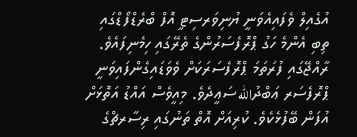އުގެއިލް ވެފައިއެވަނީ ޔުނިވަރސިޓީ އޮފް ބްރެޑްފޯޑްގައި ތިބި އެންމެ ހަގު ޕްރޮފެސަރުންގެ ތެރޭގައި ހިމެނިފައެވެ.
ރާއްޖޭގައި ފުރަތަމަ ޕްރޮފެސަރަކަށް ވެވަޑައިގެންފައިވަނީ ޕްރޮފެސަރ ޢަބްދުالله ސަޢީދެވެ. މިއީވެސް އައްޑު އަތޮޅަށް އުފަން ބޭފުޅެކެވެ. ކުރިއަށް އޮތް ތަނުގައި ރިސާރޗްގެ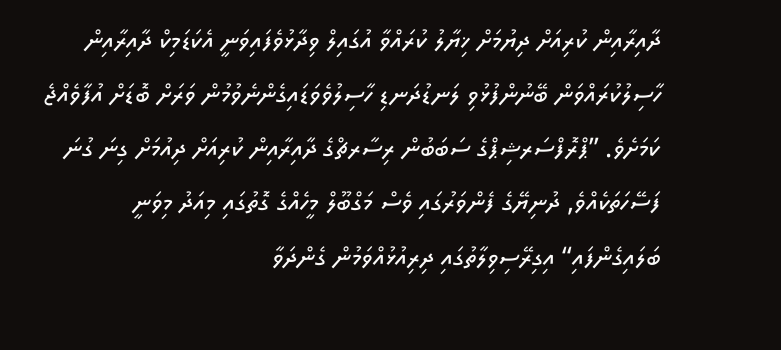ދާއިރާއިން ކުރިއަށް ދިޔުމަށް ޚިޔާލު ކުރައްވާ އުގައިލް ވިދާޅުވެފައިވަނީ އެކަޑަމިކް ދާއިރާއިން ހާސިލުކުރައްވަން ބޭނުންފުޅުވި ލަނޑުދަނޑި ހާސިލުވެވަޑައިގެންނެވުމުން ވަރަށް ބޮޑަށް އުފާވެއްޖެ ކަމަށެވެ. ”ޕްރޮފްސަރޝިޕްގެ ސަބަބުން ރިސާރޗްގެ ދާއިރާއިން ކުރިއަށް ދިއުމަށް ގިނަ ގުނަ ފަސޭހަތަކެއްވެ, ދުނިޔޭގެ ފެންވަރުގައި ވެސް މަގްބޫލް މީހެއްގެ ގޮތުގައި މިއަދު މިވަނީ ބަލައިގެންފައި“ އިގިރޭސިވިލާތުގައި ދިރިއުޅުއްވަމުން ގެންދަވާ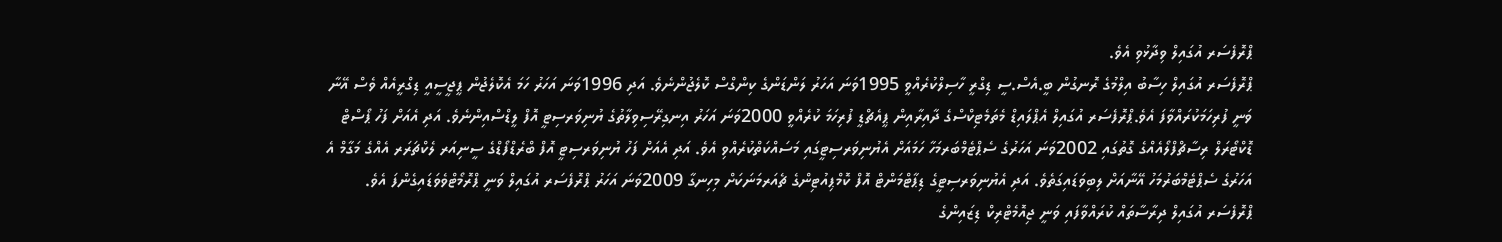ޕްރޮފެސަރ އުގައިލް ވިދާޅުވި އެވެ.
ޕްރޮފެސަރ އުގައިލް ހިސާބު އިލްމުގެ ރޮނގުން ބީ.އެސް.ސީ ޑިގްރީ ހާސިލްކުރެއްވީ 1995ވަނަ އަހަރު ލަންޑަންގެ ކިންގްސް ކޮލެޖުންނެވެ. އަދި 1996ވަނަ އަހަރު ހަމަ އެކޮލެޖުން ޕީޖީސީއީ ޑިގްރީއެއް ވެސް އޭނާ ވަނީ ފުރިހަމަކުރައްވާފަ އެވެ.ޕްރޮފެސަރ އުގައިލް އެޕްލައިޑް މެތަމެޓިކްސްގެ ދާއިރާއިން ޕީއެޗްޑީ ފުރިހަމަ ކުރެއްވީ 2000ވަނަ އަހަރު އިނގިރޭސިވިލާތުގެ ޔުނިވަރސިޓީ އޮފް ލީޑްސްއިންނެވެ. އަދި އެއަށް ފަހު ޕޯސްޓް ޑޮކްޓޯރަލް ރިސާޗްފްލޯއެއްގެ ގޮތުގައި 2002ވަނަ އަހަރުގެ ސެޕްޓެމްބަރމަހާ ހަމައަށް އެޔުނިވަރސިޓީގައި މަސައްކަތްކުރެއްވި އެވެ. އަދި އެއަށް ފަހު ޔުނިވަރސިޓީ އޮފް ބްރެޑްފޯޑްގެ ސީނިއަރ ލެކްޗަރަރ އެއްގެ މަގާމް އެ އަހަރުގެ ސެޕްޓެމްބަރުމަހު އޭނާއަށް ލިބިވަޑައިގަތެވެ. އަދި އެޔުނިވަރސިޓީގެ ޑިޕާޓްމަންޓް އޮފް ކޮމްޕިއުޓިންގެ ޗެއަރމަނަކަށް މިހިނގާ 2009ވަނަ އަހަރު ޕްރޮފެސަރ އުގައިލް ވަނީ ޕްރޮމޯޓްވެވަޑައިގެންފަ އެވެ.
ޕްރޮފެސަރ އުގައިލް ދިރާސާތައް ކުރައްވާފައި ވަނީ ޖިއޮމެޓްރިކް ޑިޒައިންގެ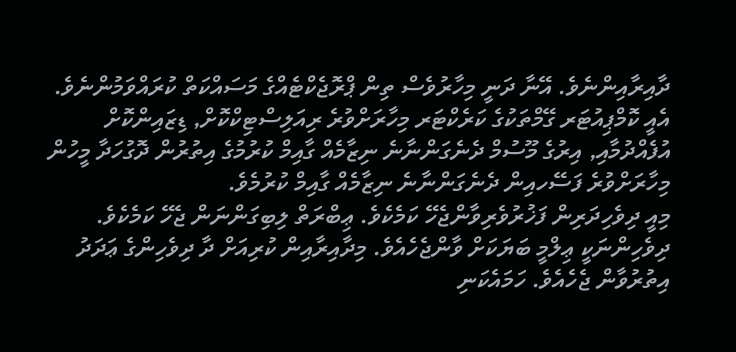ދާއިރާއިންނެވެ. އޭނާ ދަނީ މިހާރުވެސް ތިން ޕްރޮޖެކްޓެއްގެ މަސައްކަތް ކުރައްވަމުންނެވެ. އެއީ ކޮމްޕިއުޓަރ ގޭމްތަކުގެ ކަރެކްޓަރ މިހާރަށްވުރެ ރިއަލިސްޓިކްކޮށް, ޑިޒައިންކޮށް އުފެއްދުމާއި, އިރުގެ މޫސުމް ދެނެގަންނާނެ ނިޒާމެއް ގާއިމް ކުރުމުގެ އިތުރުން ދޮގުހަދާ މީހުން މިހާރަށްވުރެ ފަސޭހއިން ދެނެގަންނާނެ ނިޒާމެއް ގާއިމް ކުރުމެވެ.
މިއީ ދިވެހިދަރިން ފަޚުރުވެރިވާންޖެހޭ ކަމެކެވެ. ޢިބްރަތް ލިބިގަންނަން ޖެހޭ ކަމެކެވެ. ދިވެހިންނަކީ ޢިލްމީ ބަޔަކަށް ވާންޖެހެއެވެ. މިދާއިރާއިން ކުރިއަށް ދާ ދިވެހިންގެ ޢަދަދު އިތުރުވާން ޖެހެއެވެ. ހަމައެކަނި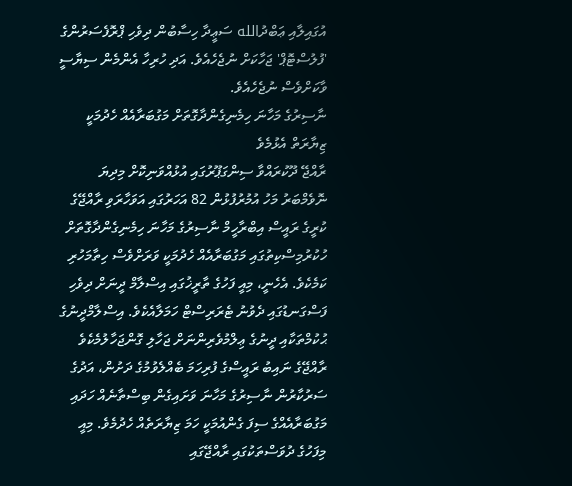އުގައިލާއި ޢަބްދުالله ސަޢީދާ ހިސާބުން ދިވެހި ޕްރޮފެސަރުންގެ 'ފުލުސްޓޮޕް' ޖަހާކަށް ނުޖެހެއެވެ. އަދި ހުރިހާ އެންމެން ސިޔާސީ ވާކަށްވެސް ނުޖެހެއެވެ.
ނާސިރުގެ މަހާނަ ހިމެނިގެންދާގޮތަށް މަގުބަރާއެއް ހެދުމަކީ ޒިޔާރަތް އެޅުމެވެ
ރާއްޖޭ ދޫކުރައްވާ ސިންގަޕޫރުގައި އުޅުއްވަނިކޮށް މިދިޔަ ނޮވެމްބަރު މަހު އުމުރުފުޅުން 82 އަހަރުގައި އަވަހާރަވި ރާއްޖޭގެ ކުރީގެ ރައީސް އިބްރާހީމް ނާސިރުގެ މަހާނަ ހިމެނިގެންދާގޮތަށް ހުކުރުމިސްކިތުގައި މަގުބަރާއެއް ހެދުމަކީ ވަރަށްވެސް ހިތާމަހުރި ކަމެކެވެ. އެހެނީ، މިއީ ފަހުގެ ތާރީޚުގައި އިސްލާމް ދީނަށް ދިވެހި ފަސްގަނޑުގައި ދެވުނު ޓެރަރިސްޓް ހަމަލާއެކެވެ. އިސްލާމްދީނުގެ ޙުކުމްތަކާއި ދީނުގެ ޢިލްމުވެރިންނަށް ޖަހާލި ގޮންޖަހާލުމެކެވެ
ރާއްޖޭގެ ނައިބު ރައީސްގެ ފުރިހަމަ ބެއްލެވުމުގެ ދަށުން، އަދުގެ ސަރުކާރުން ނާސިރުގެ މަހާނަ ވަށައިގެން ބިސްތާނެއް ހަދައި މަގުބަރާއެއްގެ ސިފަ ގެންއުމަކީ ހަމަ ޒިޔާރަތެއް ހެދުމެވެ. މިއީ މިފަހުގެ ދުވަސްތަކުގައި ރާއްޖޭގައި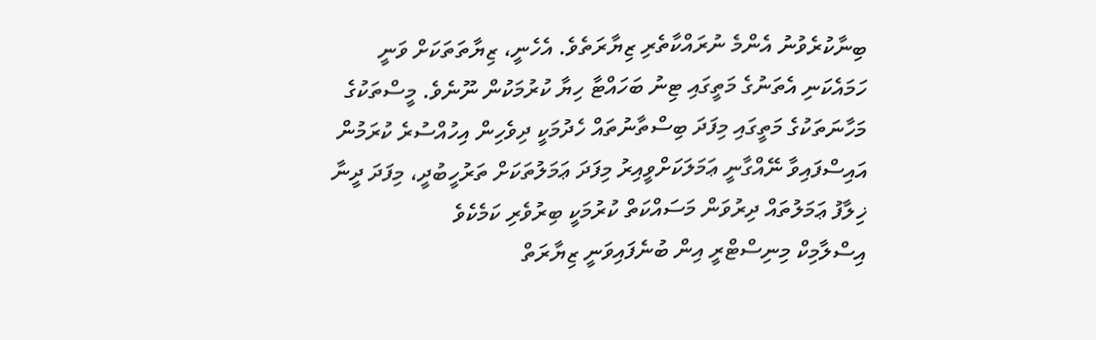ބިނާކުރެވުނު އެންމެ ނުރައްކާތެރި ޒިޔާރަތެވެ. އެހެނީ، ޒިޔާތަތަކަށް ވަނީ ހަމައެކަނި އެތަނުގެ މަތީގައި ޓިނު ބަހައްޓާ ހިޔާ ކުރުމަކުން ނޫނެވެ. މީސްތަކުގެ މަހާނަތަކުގެ މަތީގައި މިފަދަ ބިސްތާނުތައް ހެދުމަކީ ދިވެހިން އިހުއްސުރެ ކުރަމުން އައިސްފައިވާ ނޭއްގާނީ ޢަމަލަކަށްވީއިރު މިފަދަ ޢަމަލުތަކަށް ތަރުހީބުދީ، މިފަދަ ދީނާ ޚިލާފު ޢަމަލުތައް ދިރުވަން މަސައްކަތް ކުރުމަކީ ބިރުވެރި ކަމެކެވެ
އިސްލާމިކް މިނިސްޓްރީ އިން ބުނެފައިވަނީ ޒިޔާރަތް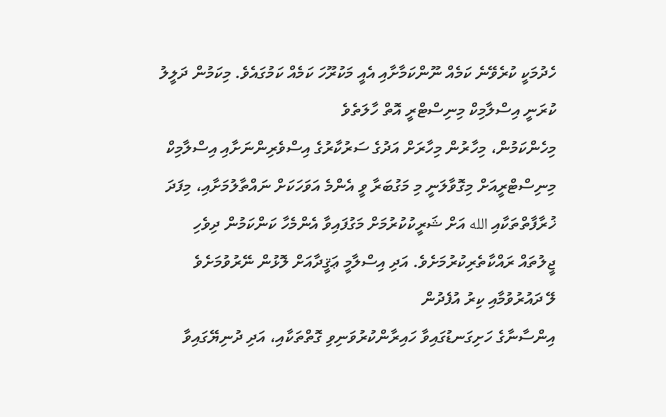ހެދުމަކީ ކުރެވޭނެ ކަމެއް ނޫންކަމާށާއި އެއީ މަކުރޫހަ ކަމެއް ކަމުގައެވެ. މިކަމުން ދަލީލު ކުރަނީ އިސްލާމިކް މިނިސްޓްރީ އޮތް ހާލަތެވެ
މިހެންކަމުން، މިހާރުން މިހާރަށް އަދުގެ ސަރުކާރުގެ އިސްވެރިންނަށާއި އިސްލާމިކް މިނިސްޓްރީއަށް މިގޮވާލަނީ މި މަގުބަރާ ވީ އެންމެ އަވަހަކަށް ނައްތާލުމަށާއި، މިފަދަ ޚުރާފާތްތަކާއި الله އަށް ޝަރީކުކުރުމަށް މަގުފައިވާ އެންމެހާ ކަންކަމުން ދިވެހި ޖީލުތައް ރައްކާތެރިކުރުމަށެވެ. އަދި އިސްލާމީ ޢަޤީދާއަށް ލޮޅުން ނޭރުވުމަށެވެ
ލޭ ދައުރުވުމާއި ކިރު އުފެދުން
އިންސާނާގެ ހަށިގަނޑުގައިވާ ހައިރާންކުރުވަނިވި ގޮތްތަކާއި، އަދި ދުނިޔޭގައިވާ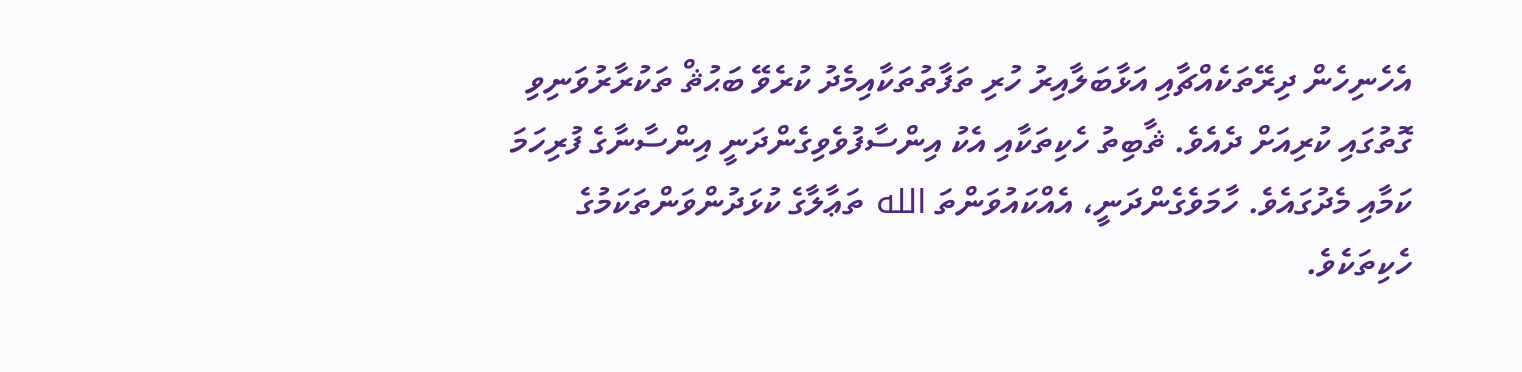އެހެނިހެން ދިރޭތަކެއްޗާއި އަޅާބަލާއިރު ހުރި ތަފާތުތަކާއިމެދު ކުރެވޭ ބަޙުޘް ތަކުރާރުވަނިވި ގޮތުގައި ކުރިއަށް ދެއެވެ. ޘާބިތު ހެކިތަކާއި އެކު އިންސާފުވެވިގެންދަނީ އިންސާނާގެ ފުރިހަމަ ކަމާއި މެދުގައެވެ. ހާމަވެގެންދަނީ، އެއްކައުވަންތަ الله ތަޢާލާގެ ކުޅަދުންވަންތަކަމުގެ ހެކިތަކެވެ.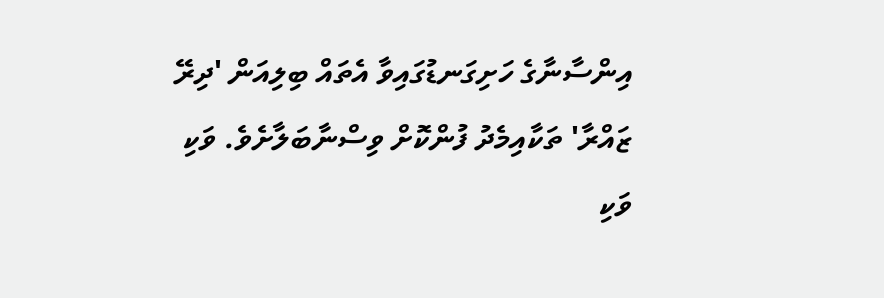އިންސާނާގެ ހަށިގަނޑުގައިވާ އެތައް ބިލިއަން 'ދިރޭ ޒައްރާ' ތަކާއިމެދު ފުންކޮށް ވިސްނާބަލާށެވެ. ވަކި ވަކި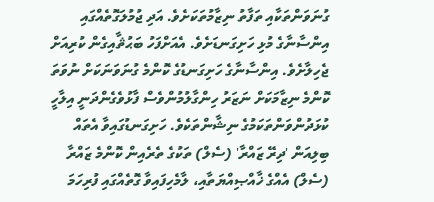ގުނަވަންތަކާއި ތަފާތު ނިޒާމުތަކަށެވެ. އަދި ޖުމުލަގޮތެއްގައި އިންސާނާގެ މުޅި ހަށިގަނޑަށެވެ. އެއަށްފަހު ބަޙުޘާއިގެން ކުރިއަށް ޖެހިލާށެވެ. އިންސާނާގެ ހަށިގަނޑުގެ ކޮންމެ ގުނަވަނަކަށް ނުވަތަ ކޮންމެ ނިޒާމަކަށް ނަޒަރު ހިންގާލުމުންވެސް ފާޅުވެގެންދަނީ އިލާހީ ކުޅަދުންވަންތަކަމުގެ ނިޝާންތަކެވެ. ހަށިގަނޑުގައިވާ އެތައް ބިލިއަން 'ދިރޭ ޒައްރާ' (ސެލް) ތަކުގެ ތެރެއިން ކޮންމެ ޒައްރާ (ސެލް) އެއްގެ ޚާއްޞިއްޔަތާއި، ލާމެހިފައިވާ ގޮތެއްގައި ފުރިހަމަ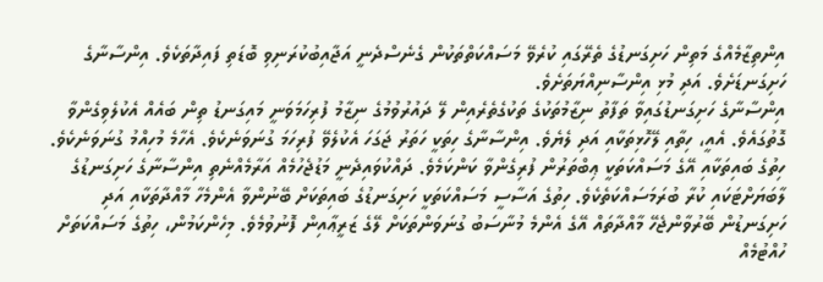އިންތިޒާމެއްގެ މަތިން ހަށިގަނޑުގެ ތެރޭގައި ކުރެވޭ މަސައްކަތްތަކުން ގެނެސްދެނީ އަޖާއިބުކުރަނިވި ބޮޑަތި ފައިދާތަކެވެ. އިންސާނާގެ ހަށިގަނޑަށެވެ. އަދި މުޅި އިންސާނިއްޔަތަށެވެ.
އިންސާނާގެ ހަށިގަނޑުގައިވާ ތަފާތު ނިޒާމުތަކުގެ ތަކުގެތެރެއިން ލޭ ދައުރުވުމުގެ ނިޒާމު ފުރިހަމަވަނީ މައިގަނޑު ތިން ބައެއް އެކުލެވިގެންވާ ގޮތުގައެވެ. އެއީ، ހިތާއި ލޭހޮޅިތަކާއި އަދި ލެޔެވެ. އިންސާނާގެ ހިތަކީ ހަތަރު ޖަގަހަ އެކުލެވޭ ފުރިހަމަ ގުނަވަނެކެވެ. އެހާމެ މުހިއްމު ގުނަވަނެކެވެ. ހިތުގެ ބައިތަކާއި އޭގެ މަސައްކަތަކީ ޢިބްތަރުން ފުރިގެންވާ ކަންކަމެވެ. ދައްކުވައިދެނީ މަޑުޖެހުމެއް އަރާމެއްނެތި އިންސާނާގެ ހަށިގަނޑުގެ ލާބަޔަށްޓަކައި ކުރާ ބުރަމަސައްކަތެކެވެ. ހިތުގެ އަސާސީ މަސައްކަތަކީ ހަށިގަނޑުގެ ބައިތަކަށް ބޭނުންވާ އެންމެހާ މާއްދާތަކާއި އަދި ހަށިގަނޑުން ބޭރުވާންޖެހޭ މާއްދާތައް އޭގެ އެންމެ މުނާސަބު ގުނަވަންތަކަށް ލޭގެ ޒަރީޢާއިން ފޮނުވުމެވެ. މިހެންކަމުން، ހިތުގެ މަސައްކަތަށް ހުއްޓުމެއް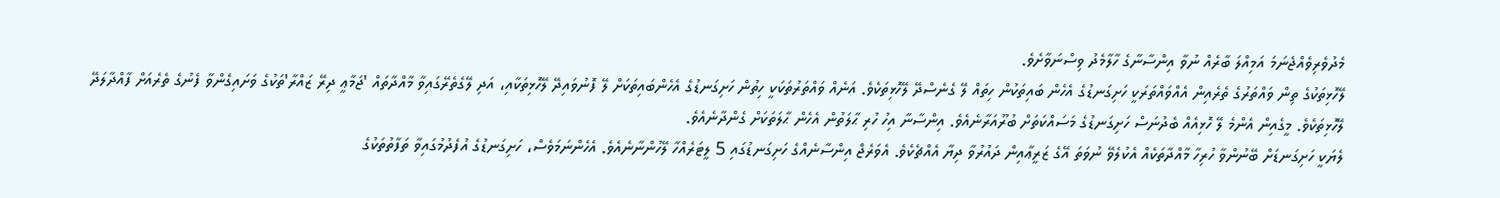މެދުވެރިވެއްޖެނަމަ އަމިއްލަ ބާރެއް ނުވާ އިންސާނާގެ ހާލާމެދު ވިސްނަވާށެވެ.
ލޭހޮޅިތަކުގެ ތިން ވައްތަރުގެ ތެރެއިން އެއްވައްތަރަކީ ހަށިގަނޑުގެ އެހެން ބައިތަކުން ހިތައް ލޭ ގެނެސްދޭ ލޭހޮޅިތަކެވެ. އަނެއް ވައްތަރުތަކަކީ ހިތުން ހަށިގަނޑުގެ އެހެންބައިތަކަށް ލޭ ފޮނުވައިދޭ ލޭހޮޅިތަކާއި، އަދި ލޭގެތެރޭގައިވާ މާއްދާތައް 'ޖަމާޢީ ދިރޭ ޒައްރާ'ތަކުގެ ވަށައިގެންވާ ފެނުގެ ތެރެއަށް ފާއްދާލަދޭ ލޭހޮޅިތަކެވެ. މީގެއިން އެންމެ ލޭ ހޮޅިއެއް ބެދުނަސް ހަށިގަނޑުގެ މަސައްކަތަށް ބުރޫއަރާނެއެވެ. އިންސާނާ އިހު ހުރި ޙާލަތުން އެހެން ޙާލަތަކަށް ގެންދާނެއެވެ.
ލެޔަކީ ހަށިގަނޑަށް ބޭނުންވާ ހުރިހާ މާއްދާތަކެއް އެކުލެވޭ ނުވަތަ އޭގެ ޒަރީޢާއިން ދައުރުވާ ދިޔާ އެއްޗެކެވެ. އެވަރެޖް އިންސާނެއްގެ ހަށިގަނޑުގައި 5 ލީޓަރެއްހާ ލޭހުންނާނެއެވެ. އެހެންނަމަވެސް، ހަށިގަނޑުގެ އުފެދުމުގައިވާ ތަފާތުތަކުގެ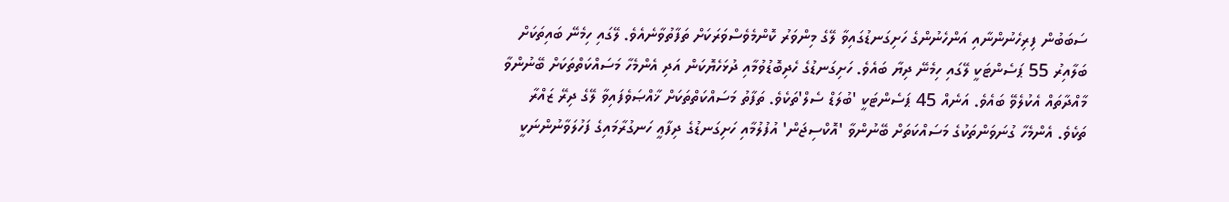ސަބަބުން ފިރިހެނުންނާއި އަންހެނުންގެ ހަށިގަނޑުގައިވާ ލޭގެ މިންވަރު ކޮންމެވެސްވަރަކަށް ތަފާތުވާނެއެވެ. ލޭގައި ހިމެނޭ ބައިތަކަށް ބަލާއިރު 55 ޕަސެންޓަކީ ލޭގައި ހިމެނޭ ދިޔާ ބައެވެ. ހަށިގަނޑުގެ ހެދިބޮޑުވުމާއި ދުޅަހެޔޮކަން އަދި އެންމެހާ މަސައްކަތްތަކަށް ބޭނުންވާ މާއްދާތައް އެކުލެވޭ ބައެވެ. އަނެއް 45 ޕަސެންޓަކީ 'ބުލަޑް ސެލް'ތަކެވެ. ތަފާތު މަސައްކަތްތަކަށް ޚާއްޞަވެފައިވާ ލޭގެ ދިރޭ ޒައްރާ ތަކެވެ. އެންމެހާ ގުނަވަންތަކުގެ މަސައްކަތަށް ބޭނުންވާ 'އޮކްސިޖަން' އުފުލުމާއި ހަށިގަނޑުގެ ދިފާޢީ ހަނގުރާމައިގެ ފަހުލަވާނުންނަކީ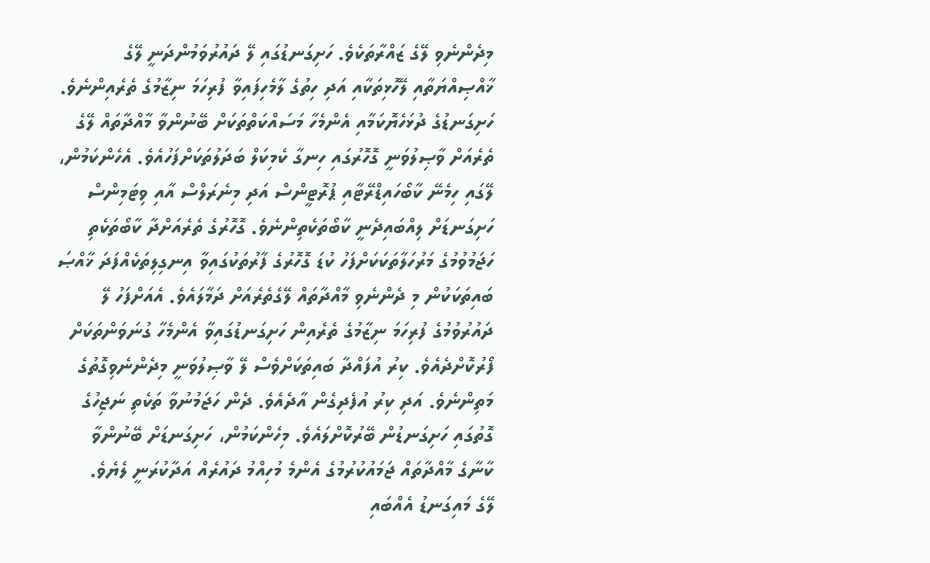މިދެންނެވި ލޭގެ ޒައްރާތަކެވެ. ހަށިގަނޑުގައި ލޭ ދައުރުވަމުންދަނީ ލޭގެ ޚާއްޞިއްޔަތާއި ލޭހޮޅިތަކާއި އަދި ހިތުގެ ލާމެހިފައިވާ ފުރިހަމަ ނިޒާމުގެ ތެރެއިންނެވެ.
ހަށިގަނޑުގެ ދުޅަހެޔޮކަމާއި އެންމެހާ މަސައްކަތްތަކަށް ބޭނުންވާ މާއްދާތައް ލޭގެ ތެރެއަށް ވާޞިލުވަނީ ގޮހޮރުގައި ހިނގާ ކެމިކަލް ބަދަލުތަކަށްފަހުއެވެ. އެހެންކަމުން، ލޭގައި ހިމެނޭ ކާބޯހައިޑްރޭޓާއި ޕުރޮޓީންސް އަދި މިނެރަލްސް އާއި ވިޓަމިންސް ހަށިގަނޑަށް ލިއްބައިދެނީ ކާބޯތަކެތިންނެވެ. ގޮހޮރުގެ ތެރެއަށްދާ ކާބޯތަކެތި ހަޖަމުވުމުގެ މަރުހަލާތަކަކަށްފަހު ކުޑަ ގޮހޮރުގެ ފާރުތަކުގައިވާ އިނގިލިތަކެއްފަދަ ޚާއްޞަ ބައިތަކަކުން މި ދެންނެވި މާއްދާތައް ލޭގެތެރެއަށް ދަމާލައެވެ. އެއަށްފަހު ލޭ ދައުރުވުމުގެ ފުރިހަމަ ނިޒާމުގެ ތެރެއިން ހަށިގަނޑުގައިވާ އެންމެހާ ގުނަވަންތަކަށް ފޯރުކޮށްދެއެވެ. ކިރު އުފައްދާ ބައިތަކަށްވެސް ލޭ ވާޞިލުވަނީ މިދެންނެވިގޮތުގެ މަތިންނެވެ. އަދި ކިރު އުފެދިގެން އާދެއެވެ. ދެން ހަޖަމުނުވާ ތަކެތި ނަޖިހުގެ ގޮތުގައި ހަށިގަނޑުން ބޭރުކޮށްލައެވެ. މިހެންކަމުން، ހަށިގަނޑަށް ބޭނުންވާ ކާނާގެ މާއްދާތައް ޖަމައުކުރުމުގެ އެންމެ މުހިއްމު ދައުރެއް އަދާކުރަނީ ލެޔެވެ.
ލޭގެ މައިގަނޑު އެއްބައި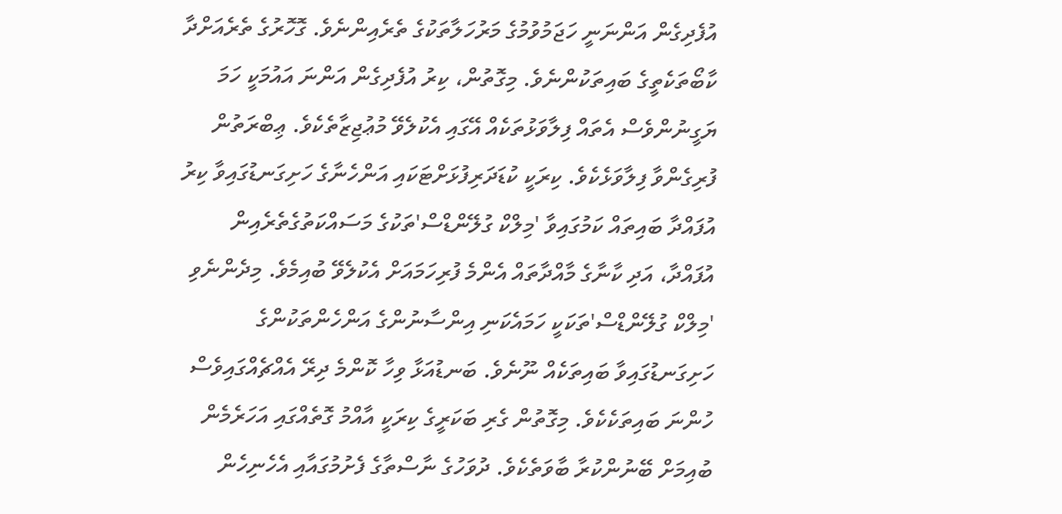އުފެދިގެން އަންނަނީ ހަޖަމުވުމުގެ މަރުހަލާތަކުގެ ތެރެއިންނެވެ. ގޮހޮރުގެ ތެރެއަށްދާ ކާބޯތަކެތީގެ ބައިތަކުންނެވެ. މިގޮތުން، ކިރު އުފެދިގެން އަންނަ އައުމަކީ ހަމަ ޔަގީނުންވެސް އެތައް ފިލާވަޅުތަކެއް އޭގައި އެކުލެވޭ މުޢުޖިޒާތެކެވެ. ޢިބްރަތުން ފުރިގެންވާ ފިލާވަޅެކެވެ. ކިރަކީ ކުޑަދަރިފުޅަށްޓަކައި އަންހެނާގެ ހަށިގަނޑުގައިވާ ކިރު އުފައްދާ ބައިތައް ކަމުގައިވާ 'މިލްކް ގުލޭންޑްސް'ތަކުގެ މަސައްކަތުގެތެރެއިން އުފައްދާ، އަދި ކާނާގެ މާއްދާތައް އެންމެ ފުރިހަމައަށް އެކުލެވޭ ބުއިމެވެ. މިދެންނެވި 'މިލްކް ގުލޭންޑްސް'ތަކަކީ ހަމައެކަނި އިންސާނުންގެ އަންހެންތަކުންގެ ހަށިގަނޑުގައިވާ ބައިތަކެއް ނޫނެވެ. ބަނޑުއަޅާ ވިހާ ކޮންމެ ދިރޭ އެއްޗެއްގައިވެސް ހުންނަ ބައިތަކެކެވެ. މިގޮތުން ގެރި ބަކަރީގެ ކިރަކީ އާއްމު ގޮތެއްގައި އަހަރެމެން ބުއިމަށް ބޭނުންކުރާ ބާވަތެކެވެ. ދުވަހުގެ ނާސްތާގެ ފެށުމުގައާއި އެހެނިހެން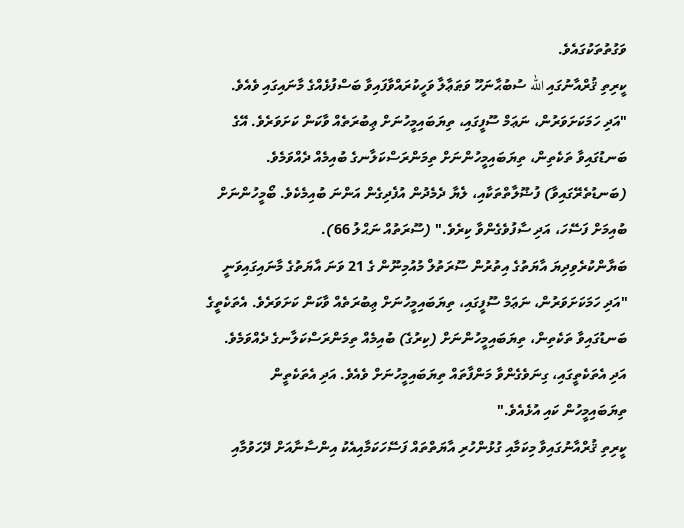ވަގުތުތަކުގައެވެ.
ކީރިތި ޤުރްއާނުގައި الله ސުބުޙާނަހޫ ވަޠަޢާލާ ވަހީކުރައްވާފައިވާ ބަސްފުޅެއްގެ މާނައިގައި ވެއެވެ. "އަދި ހަމަކަށަވަރުން، ނަޢަމް ސޫފީގައި، ތިޔަބައިމީހުނަށް ޢިބުރަތެއް ވާކަން ކަށަވަރެވެ. އޭގެ ބަނޑުގައިވާ ތަކެތިން، ތިޔަބައިމީހުންނަށް ތިމަންރަސްކަލާނގެ ބުއިމެއް ދެއްވަމެވެ. (ބަނޑުތެރޭގައިވާ) ފުޟޫލާތްތަކާއި، ލެޔާ ދެމެދުން އުފެދިގެން އަންނަ ބުއިމެކެވެ. ބޯމީހުންނަށް ބުއިމަށް ފަސޭހަ، އަދި ސާފުވެގެންވާ ކިރެވެ." (ސޫރަތުއް ނަޙްލު 66).
ބަޔާންކުރެވިދިޔަ އާޔަތުގެ އިތުރުން ސޫރަތުލް މުއުމިނޫން ގެ 21 ވަނަ އާޔަތުގެ މާނައިގައިވަނީ "އަދި ހަމަކަށަވަރުން، ނަޢަމް ސޫފީގައި، ތިޔަބައިމީހުނަށް ޢިބުރަތެއް ވާކަން ކަށަވަރެވެ. އެތަކެތީގެ ބަނޑުގައިވާ ތަކެތިން، ތިޔަބައިމީހުންނަށް (ކިރުގެ) ބުއިމެއް ތިމަންރަސްކަލާނގެ ދެއްވަމެވެ. އަދި އެތަކެތީގައި، ގިނަވެގެންވާ މަންފާތައް ތިޔަބައިމީހުނަށް ވެއެވެ. އަދި އެތަކެތީން ތިޔަބައިމީހުން ކައި އުޅެއެވެ."
ކީރިތި ޤުރްއާނުގައިވާ މިކަމާއި ގުޅުންހުރި އާޔަތްތައް ފަސޭހަކަމާއިއެކު އިންސާނާއަށް ދޭހަވުމާއި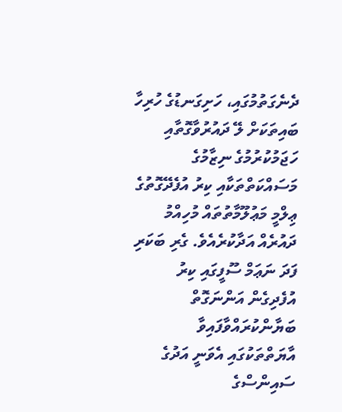ދެނެގަތުމުގައި، ހަށިގަނޑުގެ ހުރިހާ ބައިތަކަށް ލޭ ދައުރުވާގޮތާއި ހަޖަމުކުރުމުގެ ނިޒާމުގެ މަސައްކަތްތަކާއި ކިރު އުފެދޭގޮތުގެ ޢިލްމީ މަޢުލޫމާތުތައް މުހިއްމު ދައުރެއް އަދާކުރެއެވެ. ގެރި ބަކަރި ފަދަ ނަޢަމް ސޫފީގައި ކިރު އުފެދިގެން އަންނަގޮތް ބަޔާންކުރައްވާފައިވާ އާޔަތްތަކުގައި އެވަނީ އަދުގެ ސައިންސްގެ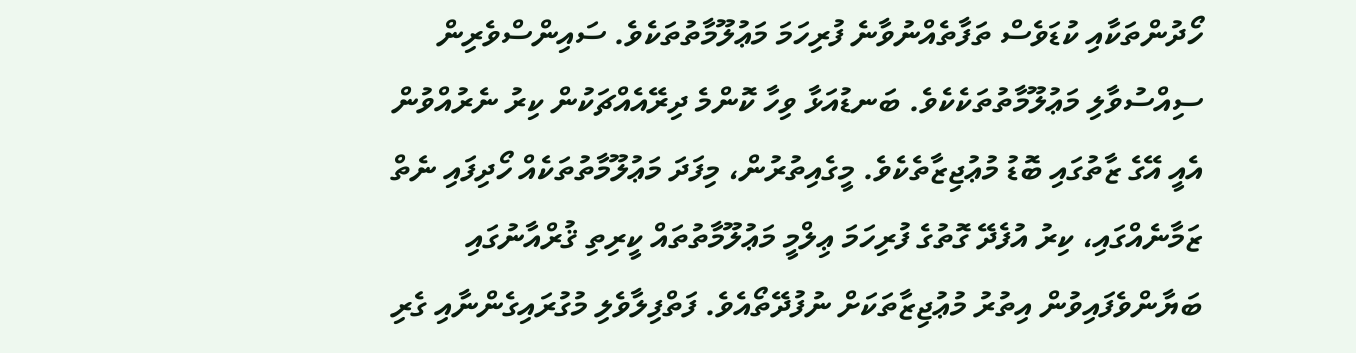ހޯދުންތަކާއި ކުޑަވެސް ތަފާތެއްނުވާނެ ފުރިހަމަ މަޢުލޫމާތުތަކެވެ. ސައިންސްވެރިން ސިއްސުވާލި މަޢުލޫމާތުތަކެކެވެ. ބަނޑުއަޅާ ވިހާ ކޮންމެ ދިރޭއެއްޗަކުން ކިރު ނެރުއްވުން އެއީ އޭގެ ޒާތުގައި ބޮޑު މުޢުޖިޒާތެކެވެ. މީގެއިތުރުން، މިފަދަ މަޢުލޫމާތުތަކެއް ހޯދިފައި ނެތް ޒަމާނެއްގައި، ކިރު އުފެދޭ ގޮތުގެ ފުރިހަމަ ޢިލްމީ މަޢުލޫމާތުތައް ކީރިތި ޤުރްއާނުގައި ބަޔާންވެފައިވުން އިތުރު މުޢުޖިޒާތަކަށް ނުފުދޭތޯއެވެ. ފަތްފިލާވެލި މުގުރައިގެންނާއި ގެރި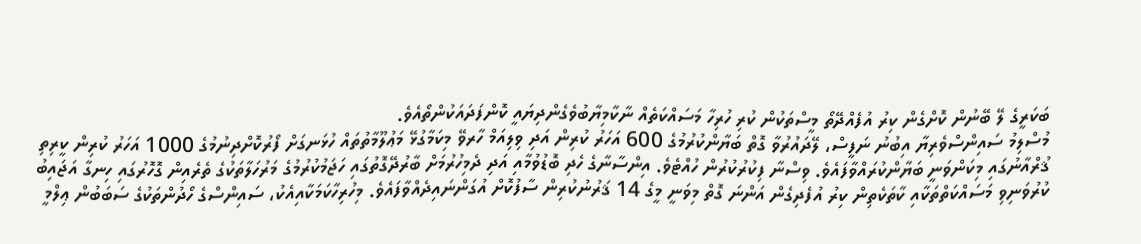ބަކަރީގެ ލޭ ބޭނުން ކޮށްގެން ކިރު އުފެއްދޭތޯ މީސްތަކުން ކުރި ހުރިހާ މަސައްކަތެއް ނާކާމިޔާބުވެގެންދިޔައީ ކޮންފަދައަކުންތޯއެވެ.
މުސްލިމު ސައިންސްވެރިޔާ އިބުނު ނަފީސް، ލޭދައުރުވާ ގޮތް ބަޔާންކުރުމުގެ 600 އަހަރު ކުރިން އަދި ވިލިއަމް ހާރވޭ މިކަމާގުޅޭ މަޢުލޫމާތުތައް ހުޅަނގަށް ފޯރުކޮށްދިނުމުގެ 1000 އަހަރު ކުރިން ކީރިތި ޤުރްއާނުގައި މިކަންވަނީ ބަޔާންކުރައްވާފައެވެ. ވިސްނާ ފިކުރުކުރުން ހުއްޓެވެ. އިންސާނާގެ ހެދި ބޮޑުވުމާއި އަދި ދެމިހުރުމަށް ބާރުދޭގޮތުގައި ހަޖަމުކުރުމުގެ މަރުހަލާތަކުގެ ތެރެއިން ގޮހޮރުގައި ހިނގާ އަޖައިބު ކުރުވަނިވި މަސައްކަތްތަކާއި ކާތަކެތިން ކިރު އުފެދިގެން އަންނަ ގޮތް މިވަނީ މީގެ 14 ޤަރުނުކުރިން ސާފުކޮށް އުގަންނައިދެއްވާފައެވެ. މިހުރިހާކަމަކާއިއެކު، ސައިންސްގެ ހޯދުންތަކުގެ ސަބަބުން ޢިލްމީ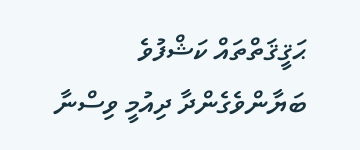ޙަޤީޤަތްތައް ކަޝްފުވެ ބަޔާންވެގެންދާ ދިއުމީ ވިސްނާ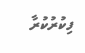ފިކުރުކުރާ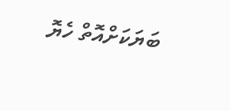ބަޔަކަށްއޮތް ހެޔޮ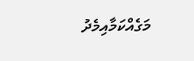މަގެއްކަމާއިމެދު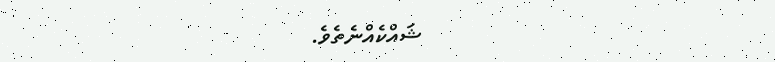ޝައްކެއްނެތެވެ.